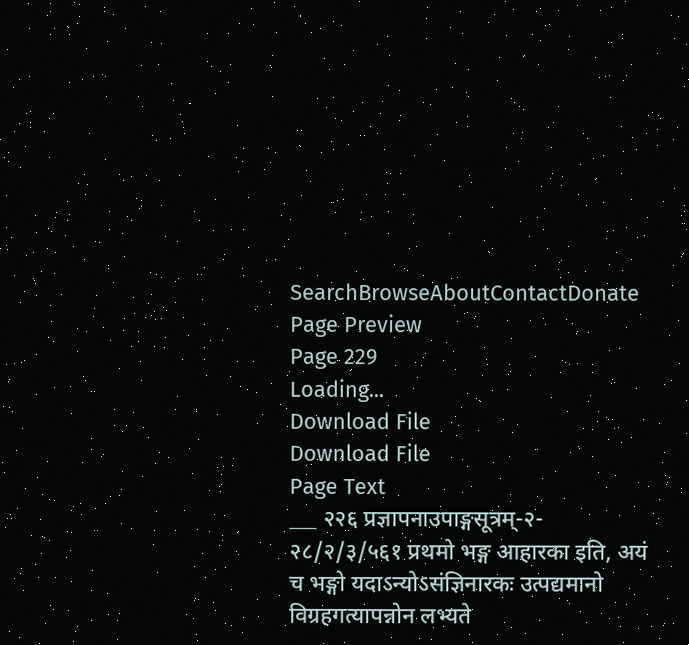SearchBrowseAboutContactDonate
Page Preview
Page 229
Loading...
Download File
Download File
Page Text
___ २२६ प्रज्ञापनाउपाङ्गसूत्रम्-२- २८/२/३/५६१ प्रथमो भङ्ग आहारका इति, अयं च भङ्गो यदाऽन्योऽसंज्ञिनारकः उत्पद्यमानो विग्रहगत्यापन्नोन लभ्यते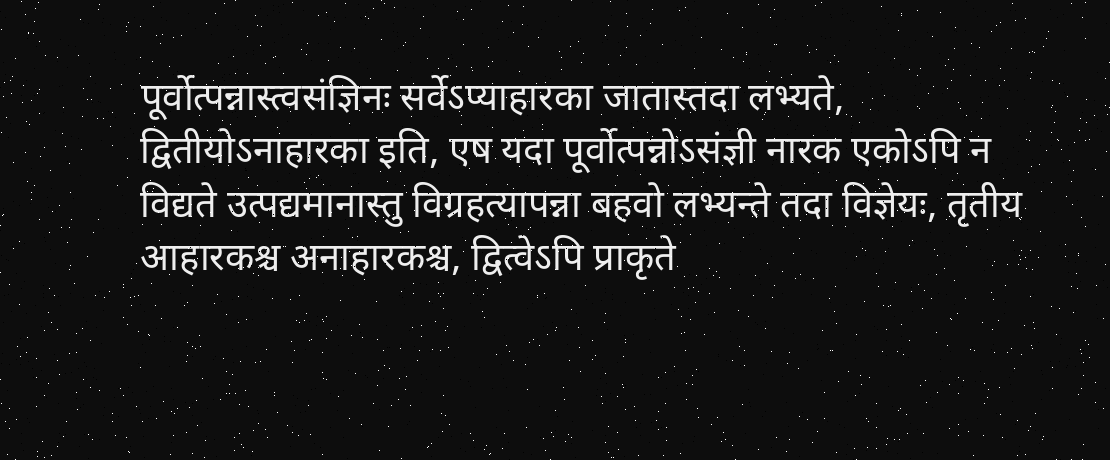पूर्वोत्पन्नास्त्वसंज्ञिनः सर्वेऽप्याहारका जातास्तदा लभ्यते, द्वितीयोऽनाहारका इति, एष यदा पूर्वोत्पन्नोऽसंज्ञी नारक एकोऽपि न विद्यते उत्पद्यमानास्तु विग्रहत्यापन्ना बहवो लभ्यन्ते तदा विज्ञेयः, तृतीय आहारकश्च अनाहारकश्च, द्वित्वेऽपि प्राकृते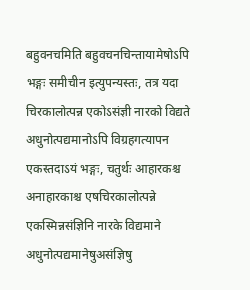बहुवनचमिति बहुवचनचिन्तायामेषोऽपि भङ्गः समीचीन इत्युपन्यस्तः, तत्र यदा चिरकालोत्पन्न एकोऽसंज्ञी नारको विद्यते अधुनोत्पद्यमानोऽपि विग्रहगत्यापन एकस्तदाऽयं भङ्गः, चतुर्थः आहारकश्च अनाहारकाश्च एषचिरकालोत्पन्ने एकस्मिन्नसंज्ञिनि नारके विद्यमाने अधुनोत्पद्यमानेषुअसंज्ञिषु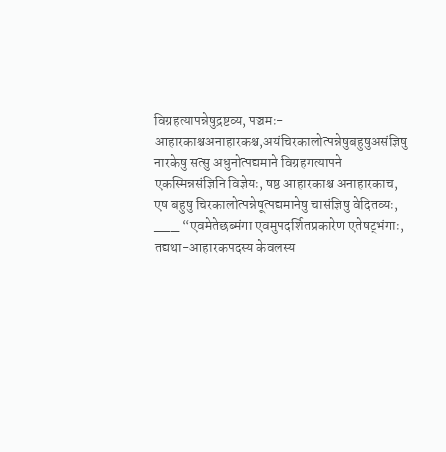विग्रहत्यापन्नेषुद्रष्टव्य, पञ्चमः-आहारकाश्चअनाहारकश्च,अयंचिरकालोत्पन्नेषुबहुषुअसंज्ञिषु नारकेषु सत्सु अधुनोत्पद्यमाने विग्रहगत्यापने एकस्मिन्नसंज्ञिनि विज्ञेयः, षष्ठ आहारकाश्च अनाहारकाच, एष बहुषु चिरकालोत्पन्नेषूत्पद्यमानेषु चासंज्ञिषु वेदितव्यः, ___ “एवमेतेछब्मंगा एवमुपदर्शितप्रकारेण एतेषट्भंगाः, तद्यथा-आहारकपदस्य केवलस्य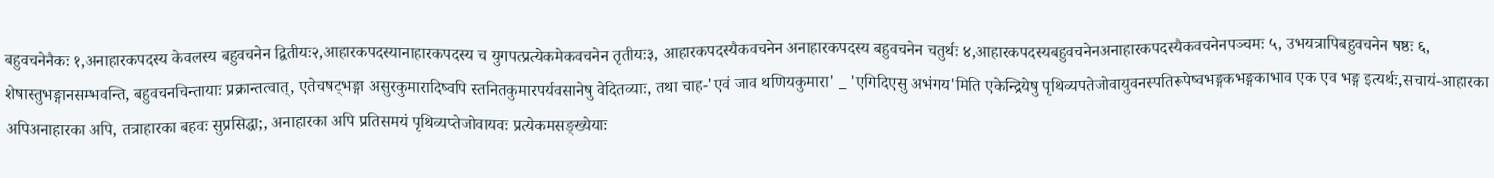बहुवचनेनैकः १,अनाहारकपदस्य केवलस्य बहुवचनेन द्वितीयः२,आहारकपदस्यानाहारकपदस्य च युगपत्प्रत्येकमेकवचनेन तृतीयः३, आहारकपदस्यैकवचनेन अनाहारकपदस्य बहुवचनेन चतुर्थः ४,आहारकपदस्यबहुवचनेनअनाहारकपदस्यैकवचनेनपञ्चमः ५, उभयत्रापिबहुवचनेन षष्ठः ६, शेषास्तुभङ्गानसम्भवन्ति, बहुवचनचिन्तायाः प्रक्रान्तत्वात्, एतेचषट्भङ्गा असुरकुमारादिष्वपि स्तनितकुमारपर्यवसानेषु वेदितव्याः, तथा चाह-'एवं जाव थणियकुमारा' _ 'एगिदिएसु अभंगय'मिति एकेन्द्रियेषु पृथिव्यपतेजोवायुवनस्पतिरूपेष्वभङ्गकभङ्गकाभाव एक एव भङ्ग इत्यर्थः,सचायं-आहारका अपिअनाहारका अपि, तत्राहारका बहवः सुप्रसिद्धा;, अनाहारका अपि प्रतिसमयं पृथिव्यप्तेजोवायवः प्रत्येकमसङ्ख्येयाः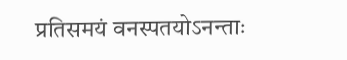प्रतिसमयं वनस्पतयोऽनन्ताः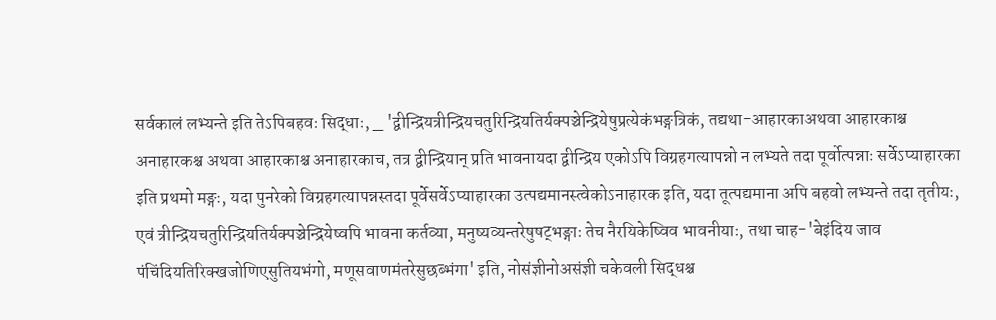सर्वकालं लभ्यन्ते इति तेऽपिबहवः सिद्धाः, _ 'द्वीन्द्रियत्रीन्द्रियचतुरिन्द्रियतिर्यक्पञ्चेन्द्रियेषुप्रत्येकंभङ्गत्रिकं, तद्यथा-आहारकाअथवा आहारकाश्च अनाहारकश्च अथवा आहारकाश्च अनाहारकाच, तत्र द्वीन्द्रियान् प्रति भावनायदा द्वीन्द्रिय एकोऽपि विग्रहगत्यापन्नो न लभ्यते तदा पूर्वोत्पन्नाः सर्वेऽप्याहारका इति प्रथमो मङ्गः, यदा पुनरेको विग्रहगत्यापन्नस्तदा पूर्वेसर्वेऽप्याहारका उत्पद्यमानस्त्वेकोऽनाहारक इति, यदा तूत्पद्यमाना अपि बहवो लभ्यन्ते तदा तृतीयः, एवं त्रीन्द्रियचतुरिन्द्रियतिर्यक्पञ्चेन्द्रियेष्वपि भावना कर्तव्या, मनुष्यव्यन्तरेषुषट्भङ्गाः तेच नैरयिकेष्विव भावनीयाः, तथा चाह-'बेइंदिय जाव पंचिंदियतिरिक्खजोणिएसुतियभंगो, मणूसवाणमंतरेसुछब्भंगा' इति, नोसंज्ञीनोअसंज्ञी चकेवली सिद्धश्च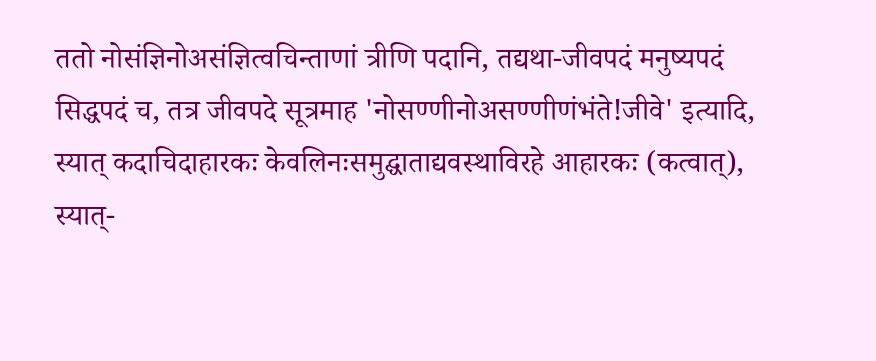ततो नोसंज्ञिनोअसंज्ञित्वचिन्ताणां त्रीणि पदानि, तद्यथा-जीवपदं मनुष्यपदं सिद्धपदं च, तत्र जीवपदे सूत्रमाह 'नोसण्णीनोअसण्णीणंभंते!जीवे' इत्यादि, स्यात् कदाचिदाहारकः केवलिनःसमुद्घाताद्यवस्थाविरहे आहारकः (कत्वात्), स्यात्-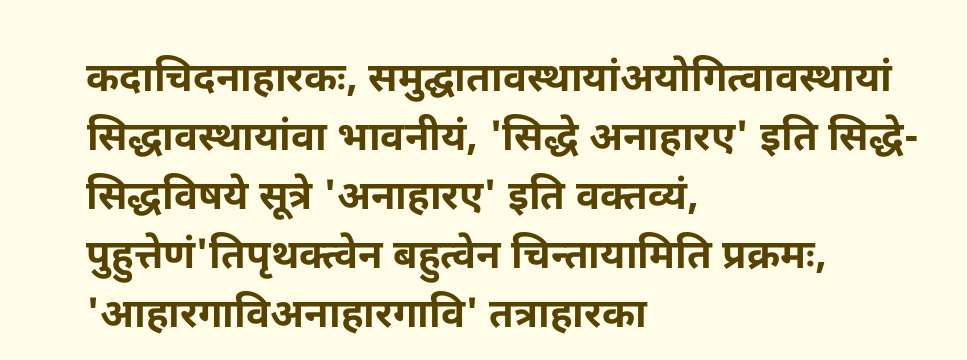कदाचिदनाहारकः, समुद्घातावस्थायांअयोगित्वावस्थायां सिद्धावस्थायांवा भावनीयं, 'सिद्धे अनाहारए' इति सिद्धे-सिद्धविषये सूत्रे 'अनाहारए' इति वक्तव्यं, पुहुत्तेणं'तिपृथक्त्वेन बहुत्वेन चिन्तायामिति प्रक्रमः, 'आहारगाविअनाहारगावि' तत्राहारका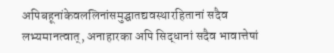अपिबहूनांकेवललिनांसमुद्घातद्यवस्थारहितानां सदैव लभ्यमानत्वात्, अनाहारका अपि सिद्धानां सदैव भावात्तेषां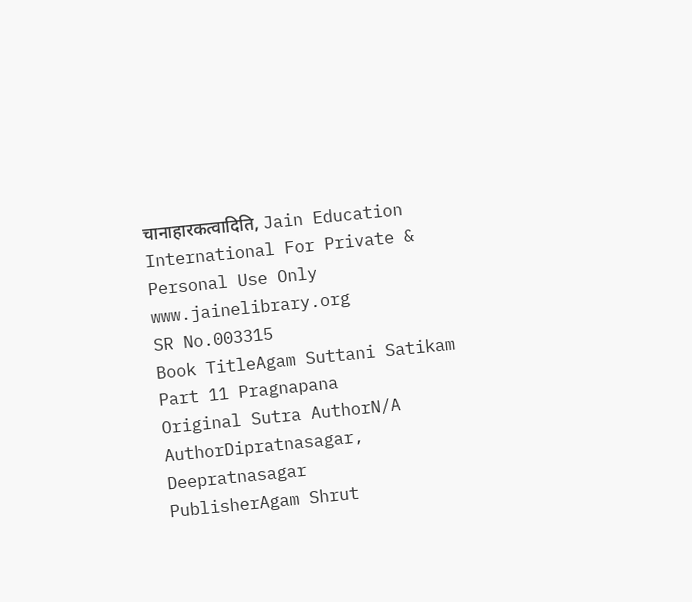चानाहारकत्वादिति, Jain Education International For Private & Personal Use Only www.jainelibrary.org
SR No.003315
Book TitleAgam Suttani Satikam Part 11 Pragnapana
Original Sutra AuthorN/A
AuthorDipratnasagar, Deepratnasagar
PublisherAgam Shrut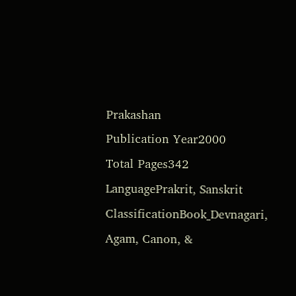Prakashan
Publication Year2000
Total Pages342
LanguagePrakrit, Sanskrit
ClassificationBook_Devnagari, Agam, Canon, &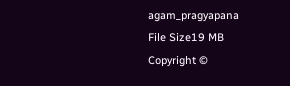agam_pragyapana
File Size19 MB
Copyright ©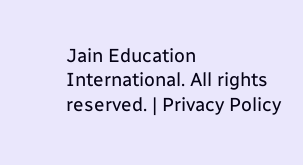Jain Education International. All rights reserved. | Privacy Policy